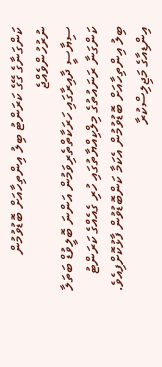ކަންގަނާގެ ގޭގެ ކަރަންޓު ބިލު އިންތިހާއަށް ބޮޑުވުމުން ނުރުހުންވެއްޖެ
ސިޔާސީ ދާއިރާގައި ހަރަކާތްތެރިވަމުން އަންނަ ބޮލީވުޑް ބަތަލާ ކަންގަނާ ރަނައުތުގެ މިލްކިއްޔާތުގައި ހުރި ގެއެއްގެ ކަރަންޓު ބިލު އިންތިހާއަށް ބޮޑުވުމުން އެކަމާ ކަންބޮޑުވުން ފާޅުކޮށްފިއެވެ. އިންޑިއާގެ މަޖިލިސްކުރާ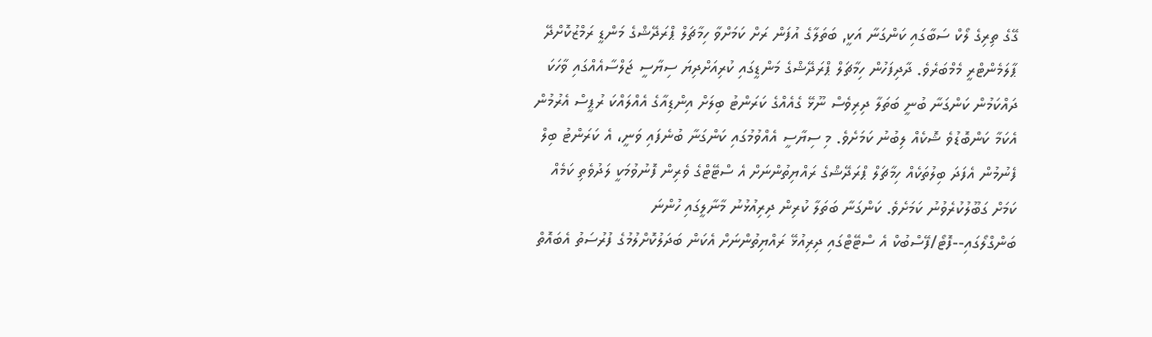ގޭގެ ތިރިގެ ލޯކް ސަބާގައި ކަންގަނާ އަކީ, ބަތަލާގެ އުފަން ރަށް ކަމަށްވާ ހިމާޗަލް ޕްރަދޭޝްގެ މަންޑީ ރަމްޒުކޮށްދޭ ޕާލަމެންޓްރީ މެމްބަރެވެ. ދާދިފަހުން ހިމާޗަލް ޕްރަދޭޝްގެ މަންޑީގައި ކުރިއަށްދިޔަ ސިޔާސީ ޖަލްސާއެއްގައި ވާހަކަ ދައްކަމުން ކަންގަނާ ބުނީ ބަތަލާ ދިރިވެސް ނޫޅޭ ގެއެއްގެ ކަރަންޓު ބިލަށް އިންޑިއާގެ އެއްލައްކަ ރުޕީސް އެރުމުން އެކަމާ ކަންބޮޑުވެ ޝޮކެއް ލިބުނު ކަމަށެވެ. މި ސިޔާސީ އެއްވުމުގައި ކަންގަނާ ބުނެފައި ވަނީ، އެ ކަރަންޓު ބިލް ފެނުމުން އެފަދަ ބިލުތަކެއް ހިމާޗަލް ޕްރަދޭޝްގެ ރައްޔިތުންނަށް އެ ސްޓޭޓްގެ ވެރިން ފޮނުވުމަކީ ލަދުވެތި ކަމެއް ކަމަށް ގަބޫލުކުރެވުނު ކަމަށެވެ. ކަންގަނާ ބަތަލާ ކުރިން ދިރިއުޅުނު މާނާލީގައި ހުންނަ ބަންގްލޯގައި--ފޮޓޯ/ފޭސްބުކް އެ ސްޓޭޓްގައި ދިރިއުޅޭ ރައްޔިތުންނަށް އެކަން ބަދަލުކޮށްލުމުގެ ފުރުސަތު އެބައޮތް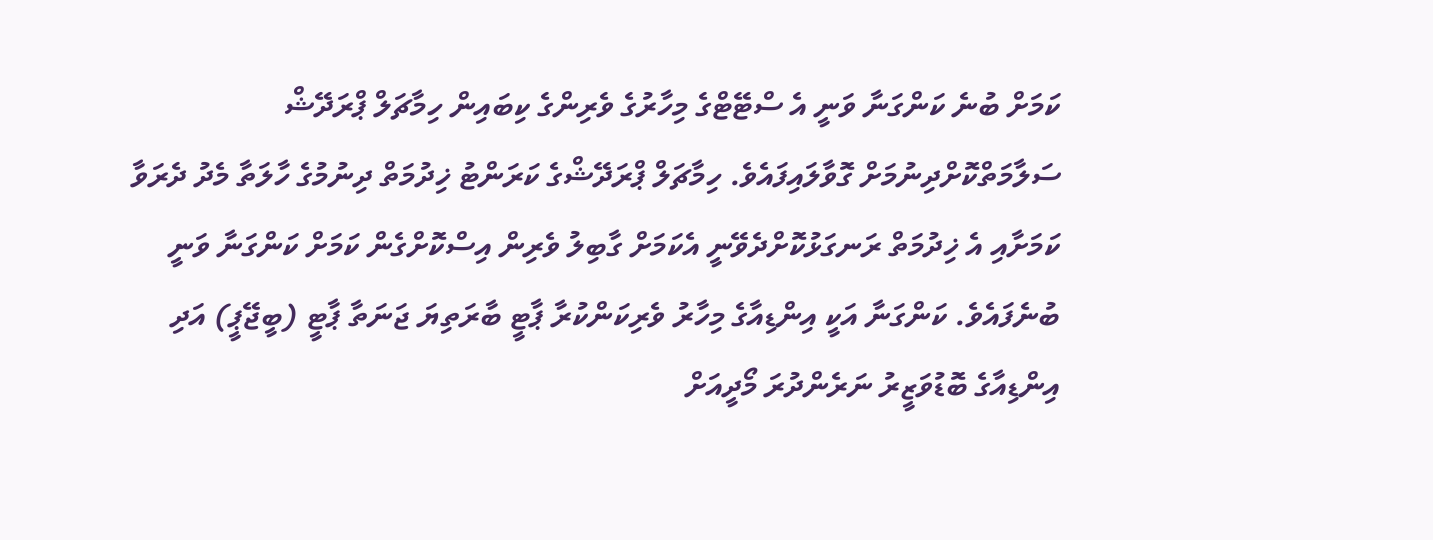ކަމަށް ބުނެ ކަންގަނާ ވަނީ އެ ސްޓޭޓްގެ މިހާރުގެ ވެރިންގެ ކިބައިން ހިމާޗަލް ޕްރަދޭޝް ސަލާމަތްކޮށްދިނުމަށް ގޮވާލައިފައެވެ. ހިމާޗަލް ޕްރަދޭޝްގެ ކަރަންޓު ޚިދުމަތް ދިނުމުގެ ހާލަތާ މެދު ދެރަވާ ކަމަށާއި އެ ޚިދުމަތް ރަނގަޅުކޮށްދެވޭނީ އެކަމަށް ގާބިލު ވެރިން އިސްކޮށްގެން ކަމަށް ކަންގަނާ ވަނީ ބުނެފައެވެ. ކަންގަނާ އަކީ އިންޑިއާގެ މިހާރު ވެރިކަންކުރާ ޕާޓީ ބާރަތިޔަ ޖަނަތާ ޕާޓީ (ބީޖޭޕީ) އަދި އިންޑިއާގެ ބޮޑުވަޒީރު ނަރެންދުރަ މޯދީއަށް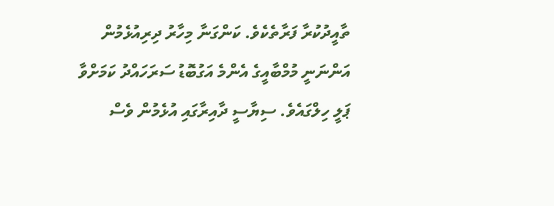ތާއީދުކުރާ ފަރާތެކެވެ. ކަންގަނާ މިހާރު ދިރިއުޅެމުން އަންނަނީ މުމްބާއީގެ އެންމެ އަގުބޮޑު ސަރަހައްދު ކަމަށްވާ ޕަލީ ހިލްގައެވެ. ސިޔާސީ ދާއިރާގައި އުޅެމުން ވެސް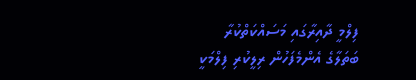ފިލްމީ ދާއިރާގައި މަސައްކަތްކުރާ ބަތަލާގެ އެންމެފަހުން ރިލީކުރި ފިލްމަކީ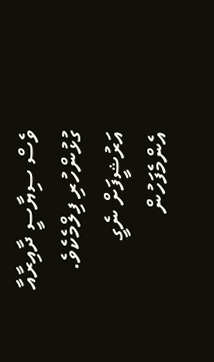ވެސް ސިޔާސީ ދާއިރާއާ ގުޅުންހުރި ފިލްމެކެވެ.
އަރުޝީފަށް ނެގީ
އެންމެފަހުން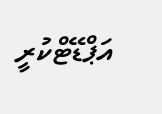އަޕްޑޭޓްކުރީ